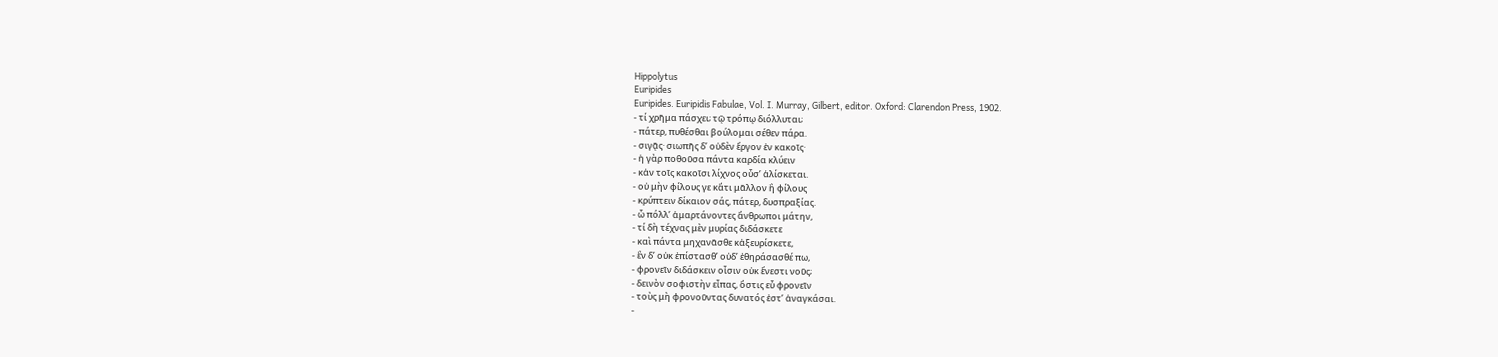Hippolytus
Euripides
Euripides. Euripidis Fabulae, Vol. I. Murray, Gilbert, editor. Oxford: Clarendon Press, 1902.
- τί χρῆμα πάσχει; τῷ τρόπῳ διόλλυται;
- πάτερ, πυθέσθαι βούλομαι σέθεν πάρα.
- σιγᾷς· σιωπῆς δ’ οὐδὲν ἔργον ἐν κακοῖς·
- ἡ γὰρ ποθοῦσα πάντα καρδία κλύειν
- κἀν τοῖς κακοῖσι λίχνος οὖσ’ ἁλίσκεται.
- οὐ μὴν φίλους γε κἄτι μᾶλλον ἢ φίλους
- κρύπτειν δίκαιον σάς, πάτερ, δυσπραξίας.
- ὦ πόλλ’ ἁμαρτάνοντες ἄνθρωποι μάτην,
- τί δὴ τέχνας μὲν μυρίας διδάσκετε
- καὶ πάντα μηχανᾶσθε κἀξευρίσκετε,
- ἓν δ’ οὐκ ἐπίστασθ’ οὐδ’ ἐθηράσασθέ πω,
- φρονεῖν διδάσκειν οἷσιν οὐκ ἔνεστι νοῦς;
- δεινὸν σοφιστὴν εἶπας, ὅστις εὖ φρονεῖν
- τοὺς μὴ φρονοῦντας δυνατός ἐστ’ ἀναγκάσαι.
-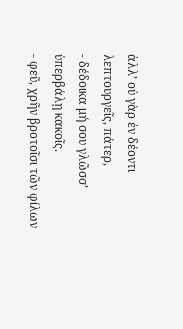ἀλλ’ οὐ γὰρ ἐν δέοντι λεπτουργεῖς, πάτερ,
- δέδοικα μή σου γλῶσσ’ ὑπερβάλῃ κακοῖς.
- φεῦ, χρῆν βροτοῖσι τῶν φίλων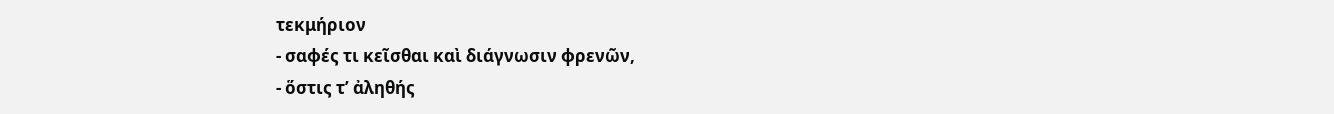τεκμήριον
- σαφές τι κεῖσθαι καὶ διάγνωσιν φρενῶν,
- ὅστις τ’ ἀληθής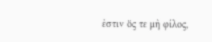ἐστιν ὅς τε μὴ φίλος,